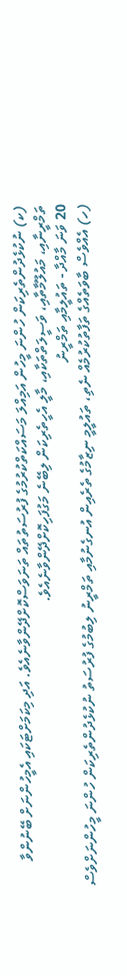(ކ) ނުކުޅެދުންތެރިކަން ހުންނަ މީހުން އަމިއްލަ މަސައްކަތްކުރުމުގެ ފުރުސަތުތައް ތަނަވަސްކޮށްދޭންވާނެއެވެ. އަދި މިކަމަށްޓަކައި އެމީހުންނަށް ބޭނުންވާ ތަމްރީނާއި، މައުލޫމާތާއި، ވަސީލަތްތަކާއި، މާލީ އެހީތެރިކަން ލިބޭނެ މަގުފަހިކޮށްދޭންވާނެއެވެ.
20 ވަނަ މާއްދާ - ތައުލީމާއި ތަމްރީނު
(ހ) އެއްވެސް ބާވަތެއްގެ ތަފާތުކުރުމެއް ނެތި، ތައުލީމީ ނިޒާމުގެ ތެރެއިން އުނގެނުމާއި ތަމްރީނު ލިބުމުގެ ފުރުސަތު ނުކުޅެދުންތެރިކަން ހުންނަ މީހުންނަށްވެސް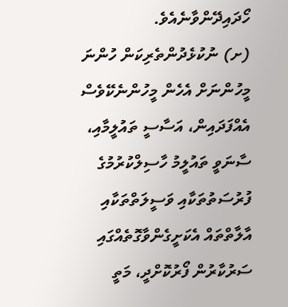ހޯދައިދޭންވާނެއެވެ.
(ށ) ނުކުޅެދުންތެރިކަން ހުންނަ މީހުންނަށް އެހެން މީހުންނެކޭވެސް އެއްފަދައިން، އަސާސީ ތައުލީމާއި، ސާނަވީ ތައުލީމު ހާސިލްކުރުމުގެ ފުރުސަތުތަކާއި ވަސީލަތްތަކާއި އާލާތްތައް އެކަށީގެންވާގޮތެއްގައި ސަރުކާރުން ފޯރުކޮށްދީ، މަތީ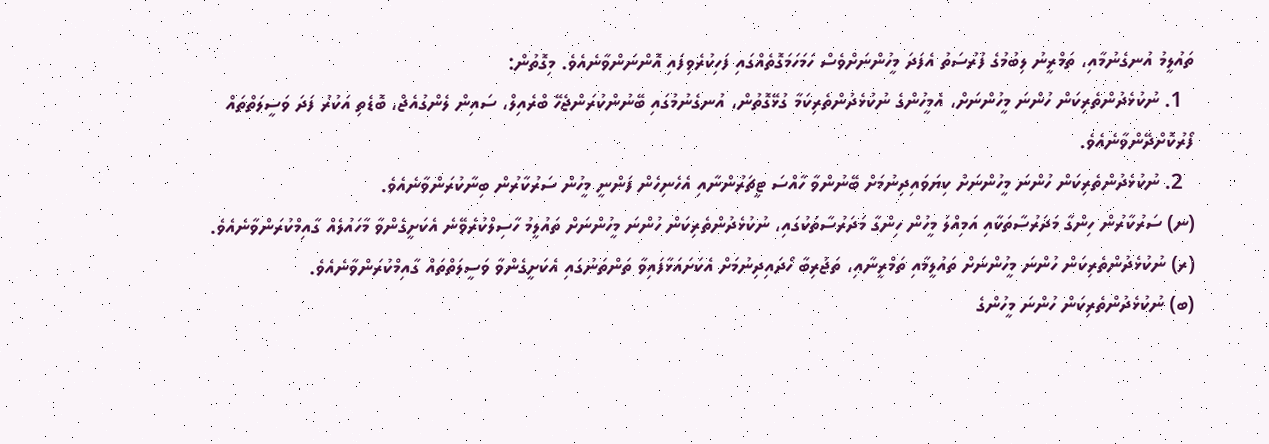ތައުލީމު އުނގެނުމާއި، ތަމްރީނު ލިބުމުގެ ފުރުސަތު އެފަދަ މީހުންނަށްވެސް ހަމަހަމަގޮތެއްގައި ފަހިކުރެވިފައި އޮންނަންވާނެއެވެ. މިގޮތުން:
  1. ނުކުޅެދުންތެރިކަން ހުންނަ މީހުންނަށް، އެމީހުންގެ ނުކުޅެދުންތެރިކަމާ ގުޅޭގޮތުން، އުނގެނުމުގައި ބޭނުންކުރަންޖެހޭ ބްރެއިލް، ސައިން ލެންގުއެޖް، ބޮޑެތި އަކުރު ފަދަ ވަސީލަތްތައް ފޯރުކޮށްދޭންވާނެއެވެ.
  2. ނުކުޅެދުންތެރިކަން ހުންނަ މީހުންނަށް ކިޔަވައިދިނުމަށް ބޭނުންވާ ހާއްސަ ޓީޗަރުންނާއި އެހެނިހެން ފަންނީ މީހުން ސަރުކާރުން ބިނާކުރަންވާނެއެވެ.
(ނ) ސަރުކާރުން ހިންގާ މަދަރުސާތަކާއި އަމިއްލަ މީހުން ހިންގާ މަދަރުސާތަކުގައި، ނުކުޅެދުންތެރިކަން ހުންނަ މީހުންނަށް ތައުލީމު ހާސިލްކުރެވޭނެ އެކަށީގެންވާ މާހައުލެއް ގާއިމްކުރަންވާނެއެވެ.
(ރ) ނުކުޅެދުންތެރިކަން ހުންނަ މީހުންނަށް ތައުލީމާއި ތަމްރީނާއި، ތަޖުރިބާ ހޯދައިދިނުމަށް އެކަށައަޅާފައިވާ ތަންތަނުގައި އެކަށީގެންވާ ވަސީލަތްތައް ގާއިމްކުރަންވާނެއެވެ.
(ބ) ނުކުޅެދުންތެރިކަން ހުންނަ މީހުންގެ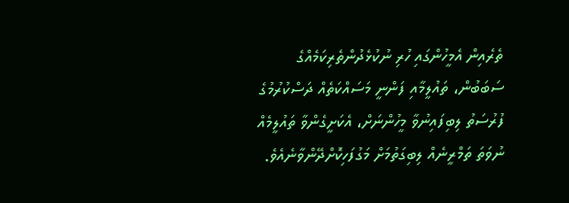ތެރެއިން އެމީހުންގައި ހުރި ނުކުޅެދުންތެރިކަމެއްގެ ސަބަބުން، ތައުލީމާއި ފަންނީ މަސައްކަތެއް ދަސްކުރުމުގެ ފުރުސަތު ލިބިފައިނުވާ މީހުންނަށް، އެކަށީގެންވާ ތައުލީމެއް ނުވަތަ ތަމްރީނެއް ލިބިގަތުމަށް މަގުފަހިކޮށްދޭންވާނެއެވެ.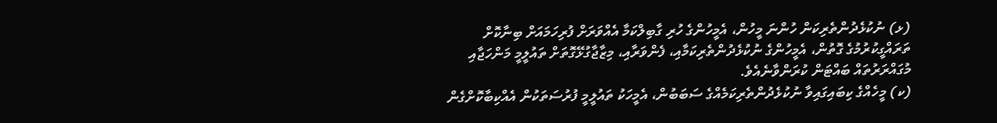(ޅ) ނުކުޅެދުންތެރިކަން ހުންނަ މީހުން، އެމީހުންގެ ހުރި ގާބިލްކަމާ އެއްވަރަށް ފުރިހަމައަށް ބިނާކޮށް ތަރައްގީކުރުމުގެ ގޮތުން، އެމީހުންގެ ނުކުޅެދުންތެރިކަމާއި، ފެންވަރާއި، މިޒާޖާގުޅޭގޮތަށް ތައުލީމީ މަންހަޖާއި މުގައްރަރުތައް ބައްޓަން ކުރަންވާނެއެވެ.
(ކ) މީހެއްގެ ކިބައިގައިވާ ނުކުޅެދުންތެރިކަމެއްގެ ސަބަބުން، އެމީހަކު ތައުލީމީ ފުރުސަތަކުން އެއްކިބާކޮށްގެން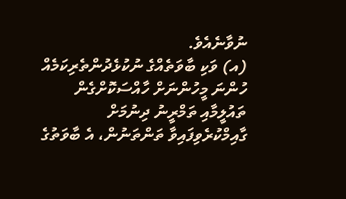ނުވާނެއެވެ.
(އ) ވަކި ބާވަތެއްގެ ނުކުޅެދުންތެރިކަމެއް ހުންނަ މީހުންނަށް ހާއްސަކޮށްގެން ތައުލީމާއި ތަމްރީނު ދިނުމަށް ގާއިމްކުރެވިފައިވާ ތަންތަނުން، އެ ބާވަތުގެ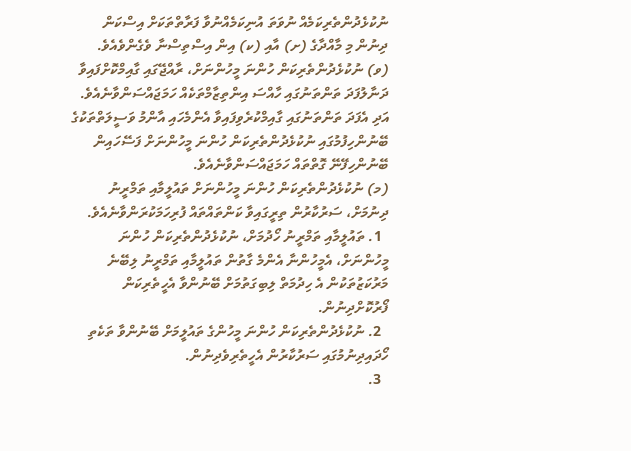ނުކުޅެދުންތެރިކަމެއް ނުވަތަ އުނިކަމެއްނުވާ ފަރާތްތަކަށް އިސްކަން ދިނުން މި މާއްދާގެ (ށ) އާއި (ކ) އިން އިސްތިސްނާ ވެގެންވެއެވެ.
(ވ) ނުކުޅެދުންތެރިކަން ހުންނަ މީހުންނަށް، ރާއްޖޭގައި ގާއިމްކޮށްފައިވާ ދަނާލުފަދަ ތަންތަނުގައި ހާއްސަ އިންތިޒާމްތަކެއް ހަމަޖައްސަންވާނެއެވެ. އަދި އެފަދަ ތަންތަނުގައި ގާއިމްކުރެވިފައިވާ އެންމެހައި އާންމު ވަސީލަތްތަކުގެ ބޭނުންހިފުމުގައި ނުކުޅެދުންތެރިކަން ހުންނަ މީހުންނަށް ފަސޭހައިން ބޭނުންހިފޭނޭ ގޮތްތައް ހަމަޖައްސަންވާނެއެވެ.
(މ) ނުކުޅެދުންތެރިކަން ހުންނަ މީހުންނަށް ތައުލީމާއި ތަމްރީނު ދިނުމަށް، ސަރުކާރުން ތިރީގައިވާ ކަންތައްތައް ފުރިހަމަކުރަންވާނެއެވެ.
  1. ތައުލީމާއި ތަމްރީނު ހޯދުމަށް، ނުކުޅެދުންތެރިކަން ހުންނަ މީހުންނަށް، އެމީހުންނާ އެންމެ ގާތުން ތައުލީމާއި ތަމްރީނު ލިބޭނެ މަރުކަޒުތަކުން އެ ހިދުމަތް ލިބިގަތުމަށް ބޭނުންވާ އެހީތެރިކަން ފޯރުކޮށްދިނުން.
  2. ނުކުޅެދުންތެރިކަން ހުންނަ މީހުންގެ ތައުލީމަށް ބޭނުންވާ ތަކެތި ހޯދައިދިނުމުގައި ސަރުކާރުން އެހީތެރިވެދިނުން.
  3.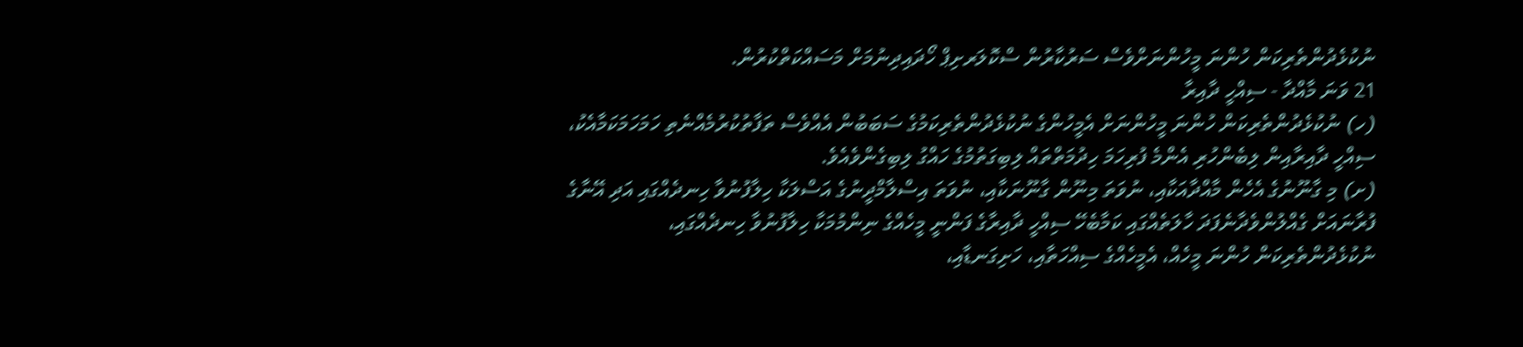ނުކުޅެދުންތެރިކަން ހުންނަ މީހުންނަށްވެސް ސަރުކާރުން ސްކޮލަރށިޕް ހޯދައިދިނުމަށް މަސައްކަތްކުރުން.
21 ވަނަ މާއްދާ - ސިއްހީ ދާއިރާ
(ހ) ނުކުޅެދުންތެރިކަން ހުންނަ މީހުންނަށް އެމީހުންގެ ނުކުޅެދުންތެރިކަމުގެ ސަބަބުން އެއްވެސް ތަފާތުކުރުމެއްނެތި ހަމަހަމަކަމާއެކު، ސިއްހީ ދާއިރާއިން ލިބެންހުރި އެންމެ ފުރިހަމަ ހިދުމަތްތައް ލިބިގަތުމުގެ ހައްގު ލިބިގެންވެއެވެ.
(ށ) މި ގާނޫނުގެ އެހެން މާއްދާއަކާއި، ނުވަތަ މިނޫން ގާނޫނަކާއި، ނުވަތަ އިސްލާމްދީނުގެ އަސްލަކާ ހިލާފުނުވާ ހިނދެއްގައި އަދި އޭނާގެ ފުރާނައަށް ގެއްލުންވެދާނެފަދަ ހާލަތެއްގައި ކަމާބެހޭ ސިއްހީ ދާއިރާގެ ފަންނީ މީހެއްގެ ނިންމުމަކާ ހިލާފުނުވާ ހިނދެއްގައި، ނުކުޅެދުންތެރިކަން ހުންނަ މީހެއް، އެމީހެއްގެ ސިއްހަތާއި، ހަށިގަނޑާއި،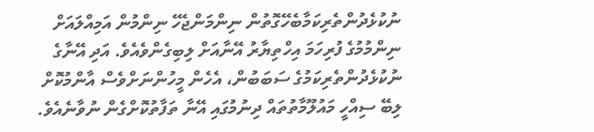ނުކުޅެދުންތެރިކަމާބެހޭގޮތުން ނިންމަންޖެހޭ ނިންމުން އަމިއްލައަށް ނިންމުމުގެ ފުރިހަމަ އިހްތިޔާރު އޭނާއަށް ލިބިގެންވެއެވެ. އަދި އޭނާގެ ނުކުޅެދުންތެރިކަމުގެ ސަބަބުން، އެހެން މީހުންނަށްވެސް އާންމުކޮށް ލިބޭ ސިއްހީ މައުލޫމާތުތައް ދިނުމުގައި އޭނާ ތަފާތުކޮށްގެން ނުވާނެއެވެ.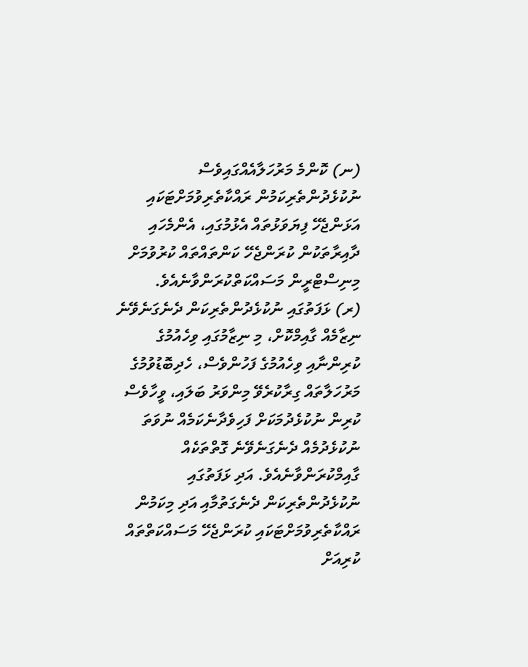(ނ) ކޮންމެ މަރުހަލާއެއްގައިވެސް ނުކުޅެދުންތެރިކަމުން ރައްކާތެރިވުމަށްޓަކައި އަޅަންޖެހޭ ފިޔަވަޅުތައް އެޅުމުގައި، އެންމެހައި ދާއިރާތަކުން ކުރަންޖެހޭ ކަންތައްތައް ކުރުވުމަށް މިނިސްޓްރީން މަސައްކަތްކުރަންވާނެއެވެ.
(ރ) ޅަފަތުގައި ނުކުޅެދުންތެރިކަން ދެނެގަނެވޭނެ ނިޒާމެއް ގާއިމްކޮށް، މި ނިޒާމުގައި ވިހެއުމުގެ ކުރިންނާއި ވިހެއުމުގެ ފަހުންވެސް، ހެދިބޮޑުވުމުގެ މަރުހަލާތައް ގިރާކުރެވޭ މިންވަރު ބަލައި، ވީހާވެސް ކުރިން ނުކުޅެދުމަކަށް ފަހިވެދާނެކަމެއް ނުވަތަ ނުކުޅެދުމެއް ދެނެގަނެވޭނެ ގޮތްތަކެއް ގާއިމްކުރަންވާނެއެވެ. އަދި ޅަފަތުގައި ނުކުޅެދުންތެރިކަން ދެނެގަތުމާއި އަދި މިކަމުން ރައްކާތެރިވުމަށްޓަކައި ކުރަންޖެހޭ މަސައްކަތްތައް ކުރިއަށް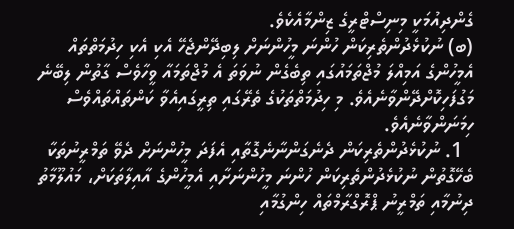ގެންދިއުމަކީ މިނިސްޓްރީގެ ޒިންމާއެކެވެ.
(ބ) ނުކުޅެދުންތެރިކަން ހުންނަ މީހުންނަށް ލިބިދޭންޖެހޭ އެކި އެކި ހިދުމަތްތައް އެމީހުންގެ އަމިއްލަ މުޖްތަމައުގައި ތިބެގެން ނުވަތަ އެ މުޖްތަމައާ ވީހާވެސް ގާތުން ލިބޭނެ މަގުފަހިކޮށްދޭންވާނެއެވެ. މި ހިދުމަތްތަކުގެ ތެރޭގައި ތިރީގައިއެވާ ކަންތައްތައްވެސް ހިމަނަންވާނެއެވެ.
  1. ނުކުޅެދުންތެރިކަން ދެނެގަންނާނެގޮތާއި އެފަދަ މީހުންނަށް ދެވޭ ތަމްރީނުތަކާ ބެހޭގޮތުން ނުކުޅެދުންތެރިކަން ހުންނަ މީހުންނަށާއި އެމީހުންގެ އާއިލާތަކަށް، މައުލޫމާތު ދިނުމާއި ތަމްރީނު ޕްރޮގްރާމްތައް ހިންގުމާއި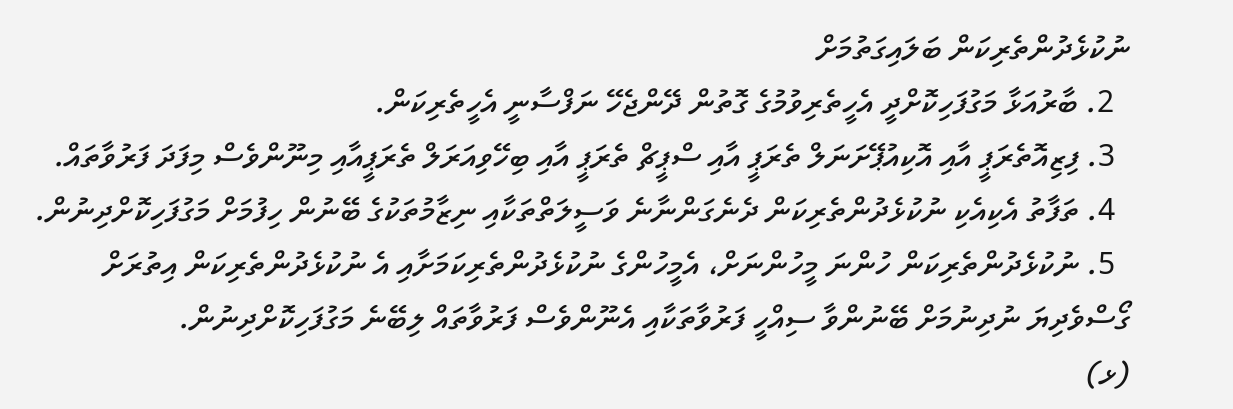ނުކުޅެދުންތެރިކަން ބަލައިގަތުމަށް
  2. ބާރުއަޅާ މަގުފަހިކޮށްދީ އެހީތެރިވުމުގެ ގޮތުން ދޭންޖެހޭ ނަފްސާނީ އެހީތެރިކަން.
  3. ފިޒިއޮތެރަޕީ އާއި އޮކިއުޕޭށަނަލް ތެރަޕީ އާއި ސްޕީޗް ތެރަޕީ އާއި ބިހޭވިއަރަލް ތެރަޕީއާއި މިނޫންވެސް މިފަދަ ފަރުވާތައް.
  4. ތަފާތު އެކިއެކި ނުކުޅެދުންތެރިކަން ދެނެގަންނާނެ ވަސީލަތްތަކާއި ނިޒާމުތަކުގެ ބޭނުން ހިފުމަށް މަގުފަހިކޮށްދިނުން.
  5. ނުކުޅެދުންތެރިކަން ހުންނަ މީހުންނަށް، އެމީހުންގެ ނުކުޅެދުންތެރިކަމަށާއި އެ ނުކުޅެދުންތެރިކަން އިތުރަށް ގޯސްވެދިޔަ ނުދިނުމަށް ބޭނުންވާ ސިއްހީ ފަރުވާތަކާއި އެނޫންވެސް ފަރުވާތައް ލިބޭނެ މަގުފަހިކޮށްދިނުން.
(ޅ)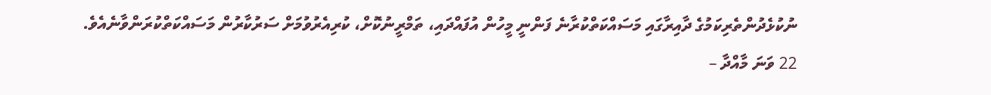ނުކުޅެދުންތެރިކަމުގެ ދާއިރާގައި މަސައްކަތްކުރާނެ ފަންނީ މީހުން އުފައްދައި، ތަމްރީނުކޮށް، ކުރިއެރުވުމަށް ސަރުކާރުން މަސައްކަތްކުރަންވާނެއެވެ.
22 ވަނަ މާއްދާ –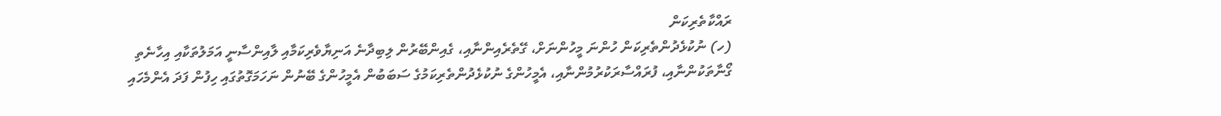ރައްކާތެރިކަން
(ހ) ނުކުޅެދުންތެރިކަން ހުންނަ މީހުންނަށް، ގޭތެރެއިންނާއި، ގެއިންބޭރުން ލިބިދާނެ އަނިޔާވެރިކަމާއި ލާއިންސާނީ އަމަލުތަކާއި އިހާނެތި ގޯނާތަކުންނާއި، ފުރައްސާރަކުރުމުންނާއި، އެމީހުންގެ ނުކުޅެދުންތެރިކަމުގެ ސަބަބުން އެމީހުންގެ ބޭނުން ނަހަމަގޮތުގައި ހިފުން ފަދަ އެންމެހައި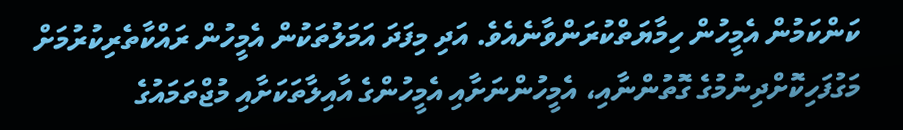ކަންކަމުން އެމީހުން ހިމާޔަތްކުރަންވާނެއެވެ. އަދި މިފަދަ އަމަލުތަކުން އެމީހުން ރައްކާތެރިކުރުމަށް މަގުފަހިކޮށްދިނުމުގެ ގޮތުންނާއި، އެމީހުންނަށާއި އެމީހުންގެ އާއިލާތަކަށާއި މުޖްތަމައުގެ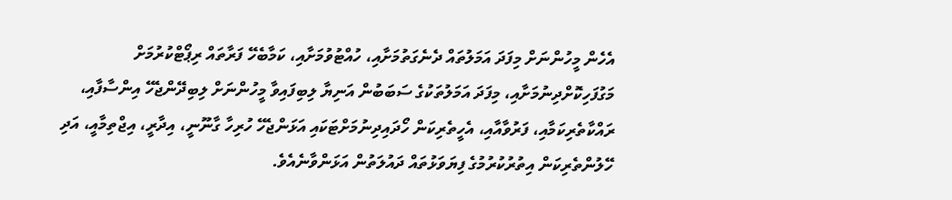އެހެން މީހުންނަށް މިފަދަ އަމަލުތައް ދެނެގަތުމަށާއި، ހުއްޓުވުމަށާއި، ކަމާބެހޭ ފަރާތައް ރިޕޯޓްކުރުމަށް މަގުފަހިކޮށްދިނުމަށާއި، މިފަދަ އަމަލުތަކުގެ ސަބަބުން އަނިޔާ ލިބިފައިވާ މީހުންނަށް ލިބިދޭންޖެހޭ އިންސާފާއި، ރައްކާތެރިކަމާއި، ފަރުވާއާއި، އެހީތެރިކަން ހޯދައިދިނުމަށްޓަކައި އަޅަންޖެހޭ ހުރިހާ ގާނޫނީ، އިދާރީ، އިޖްތިމާއީ، އަދި ހޭލުންތެރިކަން އިތުރުކުރުމުގެ ފިޔަވަޅުތައް ދައުލަތުން އަޅަންވާނެއެވެ.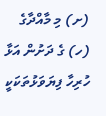(ށ) މި މާއްދާގެ (ހ) ގެ ދަށުން އަޅާ ހުރިހާ ފިޔަވަޅުތަކަކީ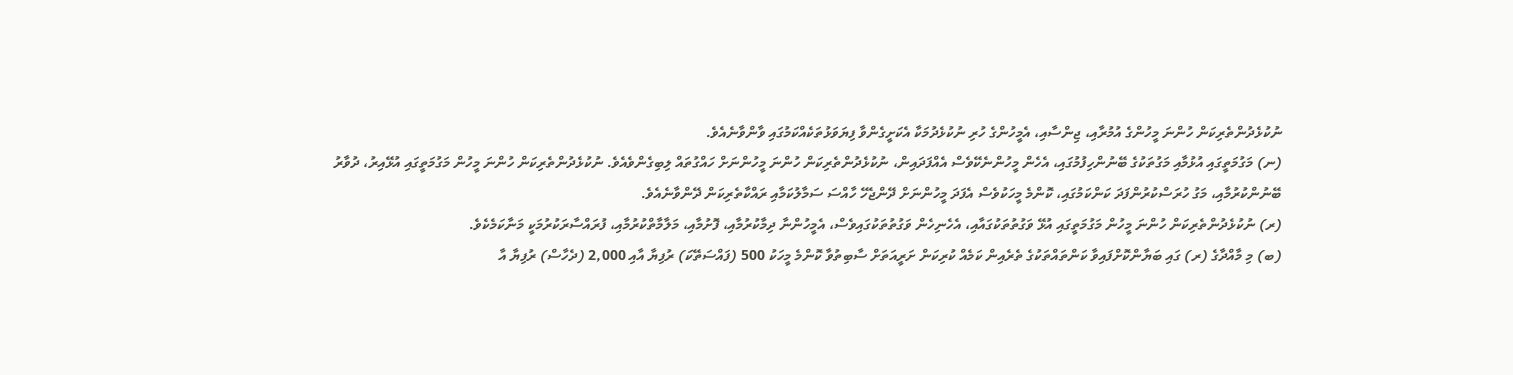ނުކުޅެދުންތެރިކަން ހުންނަ މީހުންގެ އުމުރާއި، ޖިންސާއި، އެމީހުންގެ ހުރި ނުކުޅެދުމަކާ އެކަށީގެންވާ ފިޔަވަޅުތަކެއްކަމުގައި ވާންވާނެއެވެ.
(ނ) މަގުމަތީގައި އުޅުމާއި މަގުތަކުގެ ބޭނުންހިފުމުގައި، އެހެން މީހުންނެކޭވެސް އެއްފަދައިން، ނުކުޅެދުންތެރިކަން ހުންނަ މީހުންނަށް ހައްގުތައް ލިބިގެންވެއެވެ. ނުކުޅެދުންތެރިކަން ހުންނަ މީހުން މަގުމަތީގައި އުޅޭއިރު، ދުވާރު ބޭނުންކުރުމާއި، މަގު ހުރަސްކުރުންފަދަ ކަންކަމުގައި، ކޮންމެ މީހަކުވެސް އެފަދަ މީހުންނަށް ދޭންޖެހޭ ހާއްސަ ސަމާލުކަމާއި ރައްކާތެރިކަން ދޭންވާނެއެވެ.
(ރ) ނުކުޅެދުންތެރިކަން ހުންނަ މީހުން މަގުމަތީގައި އުޅޭ ވަގުތުތަކުގައާއި، އެހެނިހެން ވަގުތުތަކުގައިވެސް، އެމީހުންނާ ދިމާކުރުމާއި، ފޮށުމާއި، މަލާމާތްކުރުމާއި، ފުރައްސާރަކުރުމަކީ މަނާކަމެކެވެ.
(ބ) މި މާއްދާގެ (ރ) ގައި ބަޔާންކޮށްފައިވާ ކަންތައްތަކުގެ ތެރެއިން ކަމެއް ކުރިކަން ށަރީއަތަށް ސާބިތުވާ ކޮންމެ މީހަކު 500 (ފައްސަތޭކަ) ރުފިޔާ އާއި 2,000 (ދެހާސް) ރުފިޔާ އާ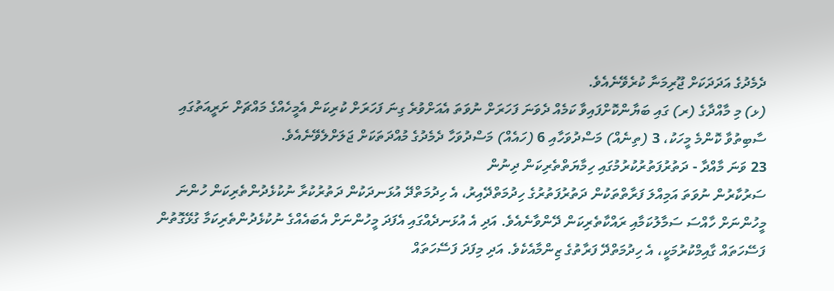ދެމެދުގެ އަދަދަކަށް ޖޫރިމަނާ ކުރެވޭނެއެވެ.
(ޅ) މި މާއްދާގެ (ރ) ގައި ބަޔާންކޮށްފައިވާ ކަމެއް ދެވަނަ ފަހަރަށް ނުވަތަ އެއަށްވުރެ ގިނަ ފަހަރަށް ކުރިކަން އެމީހެއްގެ މައްޗަށް ށަރީއަތުގައި ސާބިތުވާ ކޮންމެ މީހަކު، 3 (ތިނެއް) މަސްދުވަހާއި 6 (ހައެއް) މަސްދުވަހާ ދެމެދުގެ މުއްދަތަކަށް ޖަލަށްލެވޭނެއެވެ.
23 ވަނަ މާއްދާ - ދަތުރުފަތުރުކުރުމުގައި ހިމާޔަތްތެރިކަން ދިނުން
ސަރުކާރުން ނުވަތަ އަމިއްލަ ފަރާތްތަކުން ދަތުރުފަތުރުގެ ހިދުމަތްދޭއިރު، އެ ހިދުމަތްދޭ އުޅަނދަކުން ދަތުރުކުރާ ނުކުޅެދުންތެރިކަން ހުންނަ މީހުންނަށް ހާއްސަ ސަމާލުކަމާއި ރައްކާތެރިކަން ދޭންވާނެއެވެ. އަދި އެ އުޅަނދެއްގައި އެފަދަ މީހުންނަށް އެބައެއްގެ ނުކުޅެދުންތެރިކަމާ ގުޅޭގޮތުން ފަސޭހަތައް ގާއިމްކުރުމަކީ، އެ ހިދުމަތްދޭ ފަރާތުގެ ޒިންމާއެކެވެ. އަދި މިފަދަ ފަސޭހަތައް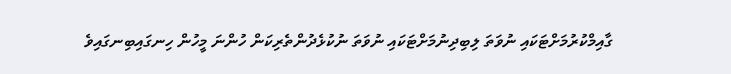ގާއިމްކުރުމަށްޓަކައި ނުވަތަ ލިބިދިނުމަށްޓަކައި ނުވަތަ ނުކުޅެދުންތެރިކަން ހުންނަ މީހުން ހިނގައިބިނގައިވެ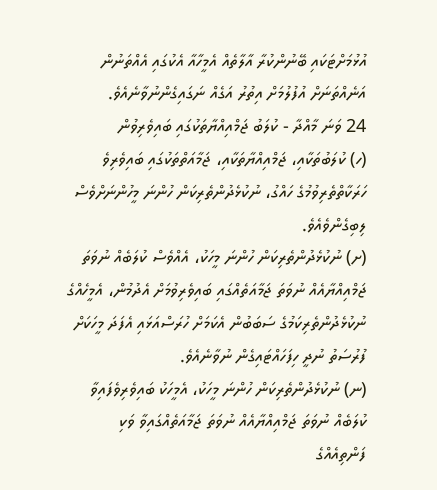އުޅުމަށްޓަކައި ބޭނުންކުރާ އާލާތެއް އެމީހާއާ އެކުގައި އެއްތަނުން އަނެއްތަނަށް އުފުލުމަށް އިތުރު އަގެއް ނަގައިގެންނުވާނެއެވެ.
24 ވަނަ މާއްދާ - ކުލަބު ޖަމްއިއްޔާތަކުގައި ބައިވެރިވުން
(ހ) ކުލަބުތަކާއި، ޖަމްއިއްޔާތަކާއި، ޖަމާއަތްތަކުގައި ބައިވެރިވެ ހަރަކާތްތެރިވުމުގެ ހައްގު، ނުކުޅެދުންތެރިކަން ހުންނަ މީހުންނަށްވެސް ލިބިގެންވެއެވެ.
(ށ) ނުކުޅެދުންތެރިކަން ހުންނަ މީހަކު، އެއްވެސް ކުލަބެއް ނުވަތަ ޖަމްއިއްޔާއެއް ނުވަތަ ޖަމާއަތެއްގައި ބައިވެރިވުމަށް އެދުމުން، އެމީހެއްގެ ނުކުޅެދުންތެރިކަމުގެ ސަބަބުން އެކަމަށް ހުރަސްއަޅައި އެފަދަ މީހަކަށް ފުރުސަތު ނުދީ ހިފަހައްޓައިގެން ނުވާނެއެވެ.
(ނ) ނުކުޅެދުންތެރިކަން ހުންނަ މީހަކު، އެމީހަކު ބައިވެރިވެފައިވާ ކުލަބެއް ނުވަތަ ޖަމްއިއްޔާއެއް ނުވަތަ ޖަމާއަތެއްގައިވާ ވަކި ފަންތިއެއްގެ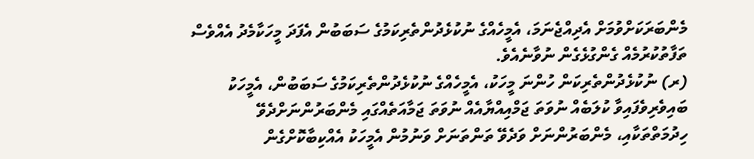މެންބަރަކަށްވުމަށް އެދިއްޖެނަމަ، އެމީހެއްގެ ނުކުޅެދުންތެރިކަމުގެ ސަބަބުން އެފަދަ މީހަކާމެދު އެއްވެސް ތަފާތުކުރުމެއް ގެންގުޅެގެން ނުވާނެއެވެ.
(ރ) ނުކުޅެދުންތެރިކަން ހުންނަ މީހަކު، އެމީހެއްގެ ނުކުޅެދުންތެރިކަމުގެ ސަބަބުން، އެމީހަކު ބައިވެރިވެފައިވާ ކުލަބެއް ނުވަތަ ޖަމްއިއްޔާއެއް ނުވަތަ ޖަމާއަތެއްގައި މެންބަރުންނަށްދެވޭ ހިދުމަތްތަކާއި، މެންބަރުންނަށް ވަދެވޭ ތަންތަނަށް ވަނުމުން އެމީހަކު އެއްކިބާކޮށްގެން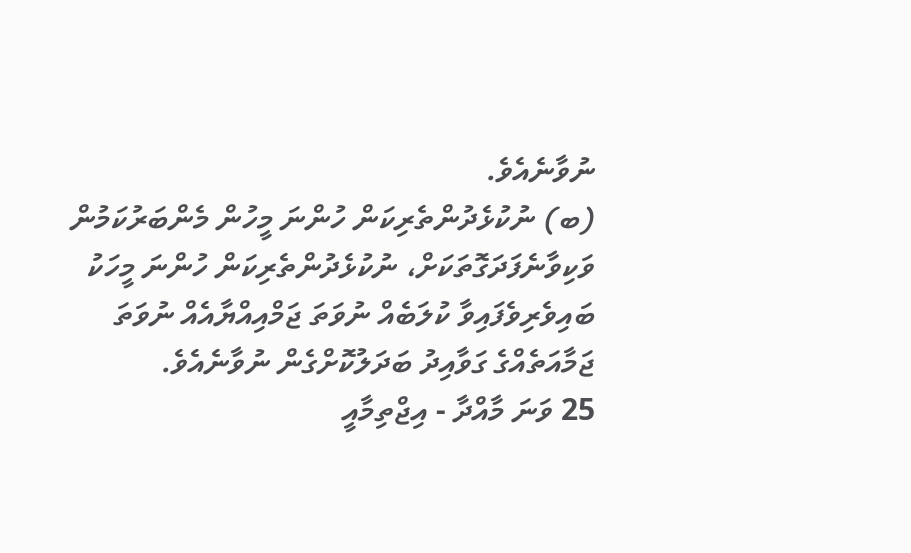ނުވާނެއެވެ.
(ބ) ނުކުޅެދުންތެރިކަން ހުންނަ މީހުން މެންބަރުކަމުން ވަކިވާނެފަދަގޮތަކަށް، ނުކުޅެދުންތެރިކަން ހުންނަ މީހަކު ބައިވެރިވެފައިވާ ކުލަބެއް ނުވަތަ ޖަމްއިއްޔާއެއް ނުވަތަ ޖަމާއަތެއްގެ ގަވާއިދު ބަދަލުކޮށްގެން ނުވާނެއެވެ.
25 ވަނަ މާއްދާ - އިޖްތިމާއީ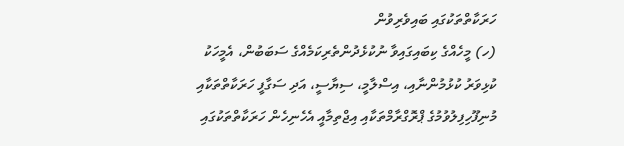ހަރަކާތްތަކުގައި ބައިވެރިވުން
(ހ) މީހެއްގެ ކިބައިގައިވާ ނުކުޅެދުންތެރިކަމެއްގެ ސަބަބުން، އެމީހަކު ކުޅިވަރު ކުޅުމުންނާއި، އިސްލާމީ، ސިޔާސީ، އަދި ސަގާފީ ހަރަކާތްތަކާއި މުނިފޫހިފިލުވުމުގެ ޕްރޮގްރާމްތަކާއި އިޖްތިމާއީ އެހެނިހެން ހަރަކާތްތަކުގައި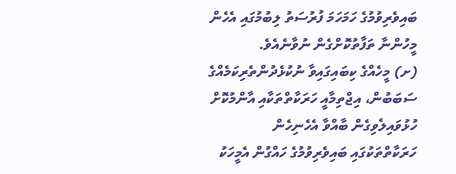ބައިވެރިވުމުގެ ހަމަހަމަ ފުރުސަތު ލިބުމުގައި އެހެން މީހުންނާ ތަފާތުކޮށްގެން ނުވާނެއެވެ.
(ށ) މީހެއްގެ ކިބައިގައިވާ ނުކުޅެދުންތެރިކަމެއްގެ ސަބަބުން، އިޖްތިމާއީ ހަރަކާތްތަކާއި އާންމުކޮށް ހުޅުވައިލެވިގެން ބާއްވާ އެހެނިހެން ހަރަކާތްތަކުގައި ބައިވެރިވުމުގެ ހައްގުން އެމީހަކު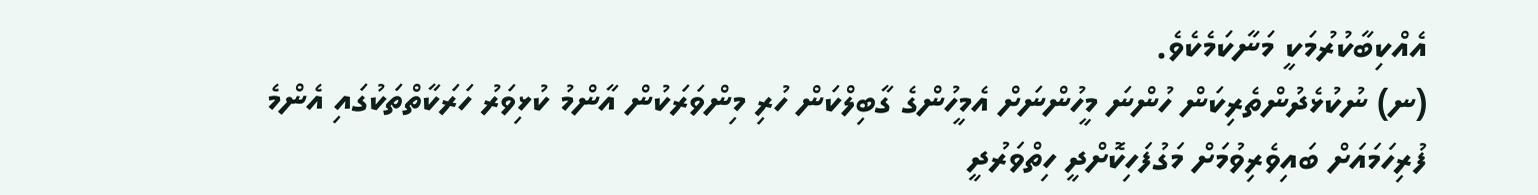އެއްކިބާކުރުމަކީ މަނާކަމެކެވެ.
(ނ) ނުކުޅެދުންތެރިކަން ހުންނަ މީހުންނަށް އެމީހުންގެ ގާބިލްކަން ހުރި މިންވަރަކުން އާންމު ކުޅިވަރު ހަރަކާތްތަކުގައި އެންމެ ފުރިހަމައަށް ބައިވެރިވުމަށް މަގުފަހިކޮށްދީ ހިތްވަރުދީ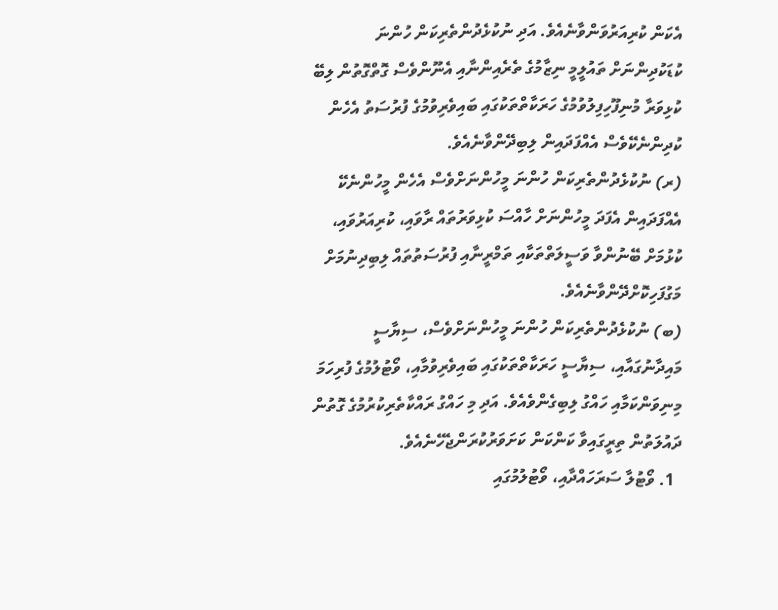އެކަން ކުރިއަރުވަންވާނެއެވެ. އަދި ނުކުޅެދުންތެރިކަން ހުންނަ ކުޑަކުދިންނަށް ތައުލީމީ ނިޒާމުގެ ތެރެއިންނާއި އެނޫންވެސް ގޮތްގޮތުން ލިބޭ ކުޅިވަރާ މުނިފޫހިފިލުވުމުގެ ހަރަކާތްތަކުގައި ބައިވެރިވުމުގެ ފުރުސަތު އެހެން ކުދިންނެކޭވެސް އެއްފަދައިން ލިބިދޭންވާނެއެވެ.
(ރ) ނުކުޅެދުންތެރިކަން ހުންނަ މީހުންނަށްވެސް އެހެން މީހުންނެކޭ އެއްފަދައިން އެފަދަ މީހުންނަށް ހާއްސަ ކުޅިވަރުތައް ރާވައި، ކުރިއަރުވައި، ކުޅުމަށް ބޭނުންވާ ވަސީލަތްތަކާއި ތަމްރީނާއި ފުރުސަތުތައް ލިބިދިނުމަށް މަގުފަހިކޮށްދޭންވާނެއެވެ.
(ބ) ނުކުޅެދުންތެރިކަން ހުންނަ މީހުންނަށްވެސް، ސިޔާސީ މައިދާނުގައާއި، ސިޔާސީ ހަރަކާތްތަކުގައި ބައިވެރިވުމާއި، ވޯޓުލުމުގެ ފުރިހަމަ މިނިވަންކަމާއި ހައްގު ލިބިގެންވެއެވެ. އަދި މި ހައްގު ރައްކާތެރިކުރުމުގެ ގޮތުން ދައުލަތުން ތިރީގައިވާ ކަންކަން ކަށަވަރުކުރަންޖެހޭނެއެވެ.
  1. ވޯޓުލާ ސަރަހައްދާއި، ވޯޓުލުމުގައި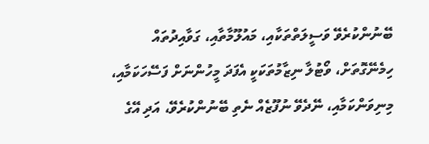ބޭނުންކުރެވޭ ވަސީލަތްތަކާއި، މައުލޫމާތާއި، ގަވާއިދުތައް ހިމެނޭގޮތަށް، ވޯޓުލާ ނިޒާމުތަކަކީ އެފަދަ މީހުންނަށް ފަސޭހަކަމާއި، މިނިވަންކަމާއި، ނޭދެވޭ ނުފޫޒެއް ނެތި ބޭނުންކުރެވޭ، އަދި އޭގެ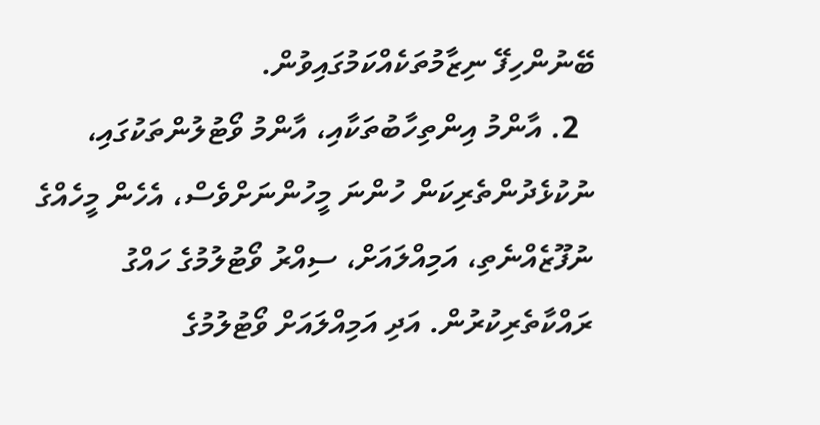ބޭނުންހިފޭ ނިޒާމުތަކެއްކަމުގައިވުން.
  2. އާންމު އިންތިހާބުތަކާއި، އާންމު ވޯޓުލުންތަކުގައި، ނުކުޅެދުންތެރިކަން ހުންނަ މީހުންނަށްވެސް، އެހެން މީހެއްގެ ނުފޫޒެއްނެތި، އަމިއްލައަށް، ސިއްރު ވޯޓުލުމުގެ ހައްގު ރައްކާތެރިކުރުން. އަދި އަމިއްލައަށް ވޯޓުލުމުގެ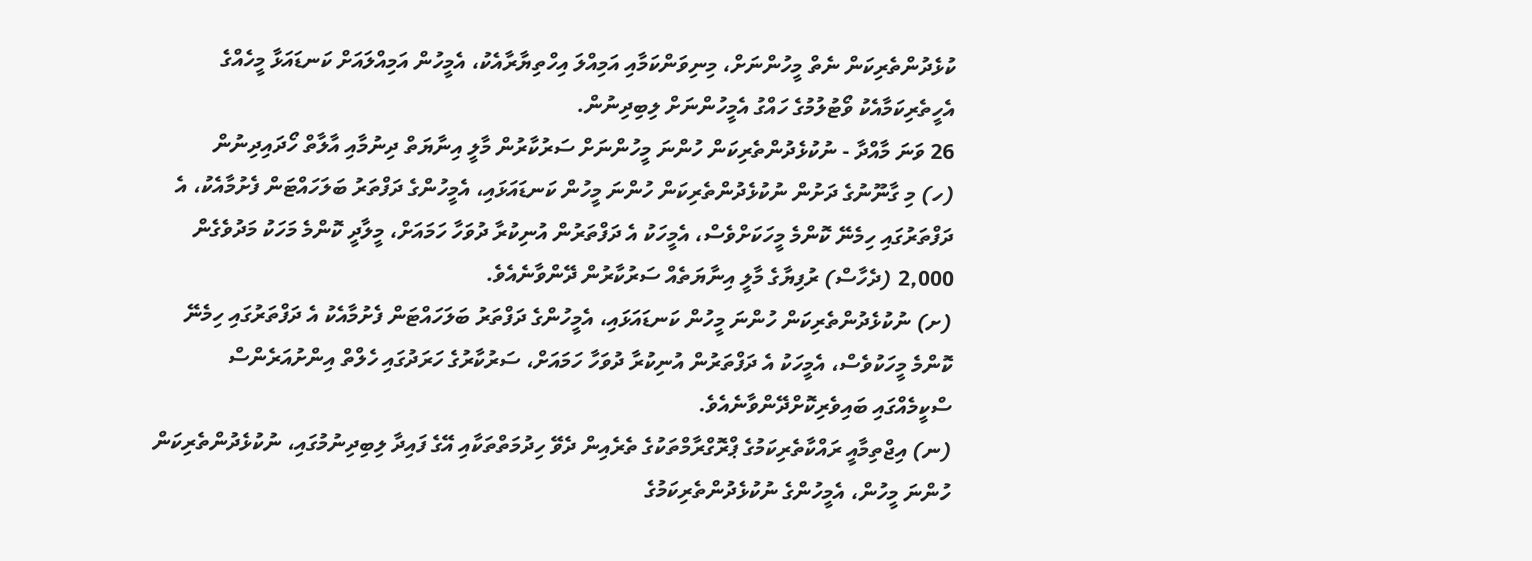ކުޅެދުންތެރިކަން ނެތް މީހުންނަށް، މިނިވަންކަމާއި އަމިއްލަ އިހްތިޔާރާއެކު، އެމީހުން އަމިއްލައަށް ކަނޑައަޅާ މީހެއްގެ އެހީތެރިކަމާއެކު ވޯޓުލުމުގެ ހައްގު އެމީހުންނަށް ލިބިދިނުން.
26 ވަނަ މާއްދާ - ނުކުޅެދުންތެރިކަން ހުންނަ މީހުންނަށް ސަރުކާރުން މާލީ އިނާޔަތް ދިނުމާއި އާލާތް ހޯދައިދިނުން
(ހ) މި ގާނޫނުގެ ދަށުން ނުކުޅެދުންތެރިކަން ހުންނަ މީހުން ކަނޑައަޅައި، އެމީހުންގެ ދަފްތަރު ބަލަހައްޓަން ފެށުމާއެކު، އެ ދަފްތަރުގައި ހިމެނޭ ކޮންމެ މީހަކަށްވެސް، އެމީހަކު އެ ދަފްތަރުން އުނިކުރާ ދުވަހާ ހަމައަށް، މީލާދީ ކޮންމެ މަހަކު މަދުވެގެން 2,000 (ދެހާސް) ރުފިޔާގެ މާލީ އިނާޔަތެއް ސަރުކާރުން ދޭންވާނެއެވެ.
(ށ) ނުކުޅެދުންތެރިކަން ހުންނަ މީހުން ކަނޑައަޅައި، އެމީހުންގެ ދަފްތަރު ބަލަހައްޓަން ފެށުމާއެކު އެ ދަފްތަރުގައި ހިމެނޭ ކޮންމެ މީހަކުވެސް، އެމީހަކު އެ ދަފްތަރުން އުނިކުރާ ދުވަހާ ހަމައަށް، ސަރުކާރުގެ ހަރަދުގައި ހެލްތް އިންށުއަރެންސް ސްކީމެއްގައި ބައިވެރިކޮށްދޭންވާނެއެވެ.
(ނ) އިޖްތިމާއީ ރައްކާތެރިކަމުގެ ޕްރޮގްރާމްތަކުގެ ތެރެއިން ދެވޭ ހިދުމަތްތަކާއި އޭގެ ފައިދާ ލިބިދިނުމުގައި، ނުކުޅެދުންތެރިކަން ހުންނަ މީހުން، އެމީހުންގެ ނުކުޅެދުންތެރިކަމުގެ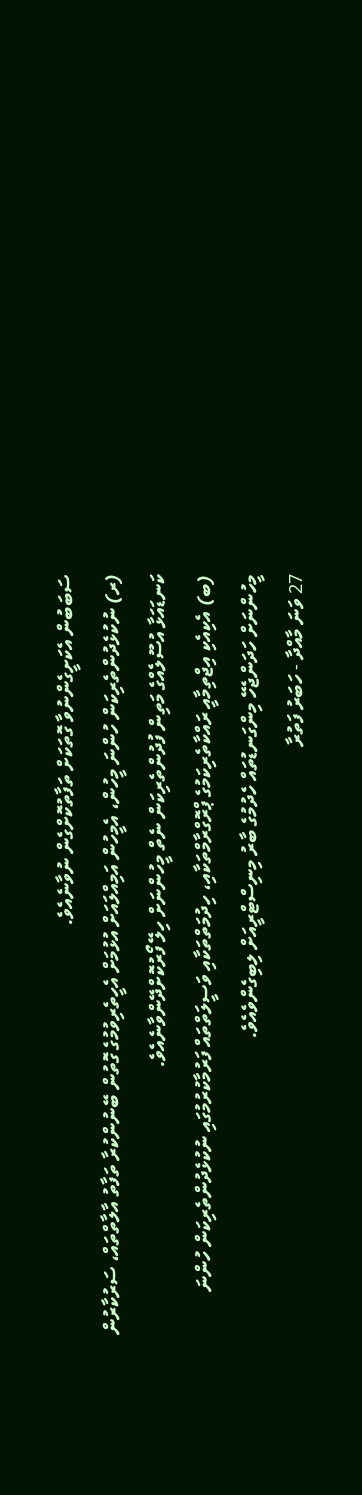ސަބަބުން އެކަށީގެންނުވާ ގޮތަކަށް ތަފާތުކޮށްގެން ނުވާނެއެވެ.
(ރ) ނުކުޅެދުންތެރިކަން ހުންނަ މީހުން، އެމީހުން އަމިއްލައަށް އުޅުމަށް އެހީތެރިވުމުގެ ގޮތުން ބޭނުންކުރާ ތަފާތު އާލާތްތައް، ސަރުކާރުން ކަނޑައަޅާ އުސޫލެއްގެ މަތިން ފުދުންތެރިކަން ނެތް މީހުންނަށް ހިލޭ ފޯރުކޮށްދޭންވާނެއެވެ.
(ބ) އެކިއެކި އިޖްތިމާއީ ރައްކާތެރިކަމުގެ ޕްރޮގްރާމްތަކާއި، ހިދުމަތްތަކާއި ވަސީލަތްތައް ފަރުމާކުރުމުގައި ނުކުޅެދުންތެރިކަން ހުންނަ މީހުންނަށް ހަދަންޖެހޭ މިންގަނޑުތައް ހެދުމުގެ ބާރު މިނިސްޓްރީއަށް ލިބިގެންވެއެވެ.
27 ވަނަ މާއްދާ - ހަބަރު ފަތުރާ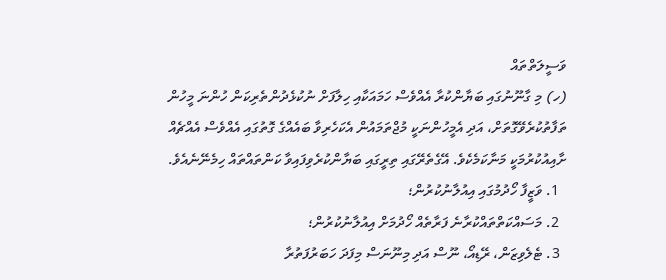ވަސީލަތްތައް
(ހ) މި ގާނޫނުގައި ބަޔާންކުރާ އެއްވެސް ހަމައަކާއި ހިލާފަށް ނުކުޅެދުންތެރިކަން ހުންނަ މީހުން ތަފާތުކުރެވޭގޮތަށް، އަދި އެމީހުންނަކީ މުޖްތަމައުން އެކަހެރިވާ ބައެއްގެ ގޮތުގައި އެއްވެސް އެއްޗެއް
ށާއިއުކުރުމަކީ މަނާކަމެކެވެ. އޭގެތެރޭގައި ތިރީގައި ބަޔާންކުރެވިފައިވާ ކަންތައްތައް ހިމެނޭނެއެވެ.
  1. ވަޒީފާ ހޯދުމުގައި އިއުލާނުކުރުން؛
  2. މަސައްކަތްތައްކުރާނެ ފަރާތެއް ހޯދުމަށް އިއުލާނުކުރުން؛
  3. ޓެލެވިޒަން، ރޭޑިއޯ، ނޫސް އަދި މިނޫނަސް މިފަދަ ހަބަރުފަތުރާ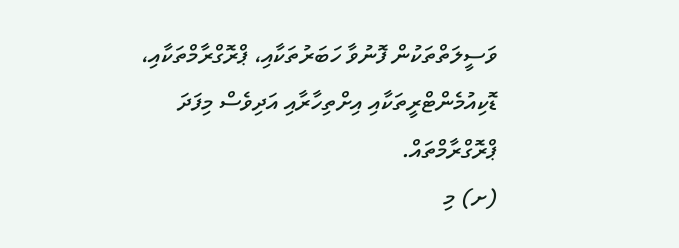ވަސީލަތްތަކުން ފޮނުވާ ހަބަރުތަކާއި، ޕްރޮގްރާމްތަކާއި، ޑޮކިއުމެންޓްރީތަކާއި އިށްތިހާރާއި އަދިވެސް މިފަދަ ޕްރޮގްރާމްތައް.
(ށ) މި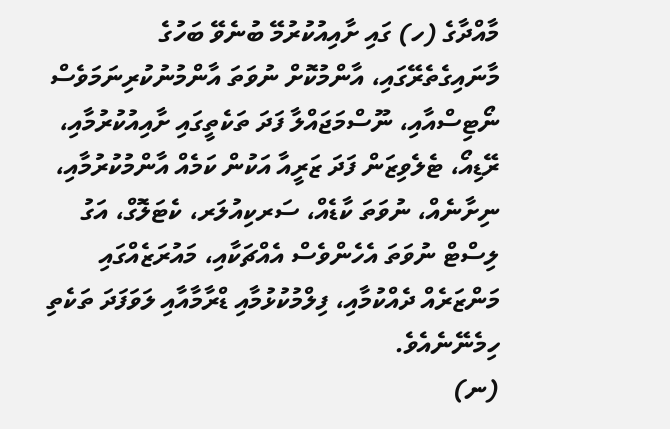މާއްދާގެ (ހ) ގައި ށާއިއުކުރުމޭ ބުނެވޭ ބަހުގެ މާނައިގެތެރޭގައި، އާންމުކޮށް ނުވަތަ އާންމުނުކުރިނަމަވެސް ނޯޓިސްއާއި، ނޫސްމަޖައްލާ ފަދަ ތަކެތީގައި ށާއިއުކުރުމާއި، ރޭޑިއޯ، ޓެލެވިޒަން ފަދަ ޒަރީއާ އަކުން ކަމެއް އާންމުކުރުމާއި، ނިށާނެއް، ނުވަތަ ކާޑެއް، ސަރކިއުލަރ، ކެޓަލޮގް، އަގު ލިސްޓް ނުވަތަ އެހެންވެސް އެއްޗަކާއި، މައުރަޒެއްގައި މަންޒަރެއް ދެއްކުމާއި، ފިލްމުކުޅުމާއި ޑްރާމާއާއި ލަވަފަދަ ތަކެތި ހިމެނޭނެއެވެ.
(ނ)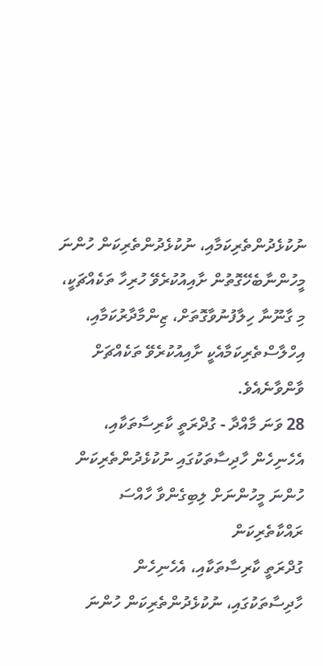ނުކުޅެދުންތެރިކަމާއި، ނުކުޅެދުންތެރިކަން ހުންނަ މީހުންނާބެހޭގޮތުން ށާއިއުކުރެވޭ ހުރިހާ ތަކެއްޗަކީ، މި ގާނޫނާ ހިލާފުނުވާގޮތަށް، ޒިންމާދާރުކަމާއި، އިހްލާސްތެރިކަމާއެކީ ށާއިއުކުރެވޭ ތަކެއްޗަށް ވާންވާނެއެވެ.
28 ވަނަ މާއްދާ - ގުދްރަތީ ކާރިސާތަކާއި، އެހެނިހެން ހާދިސާތަކުގައި ނުކުޅެދުންތެރިކަން ހުންނަ މީހުންނަށް ލިބިގެންވާ ހާއްސަ ރައްކާތެރިކަން
ގުދްރަތީ ކާރިސާތަކާއި، އެހެނިހެން ހާދިސާތަކުގައި، ނުކުޅެދުންތެރިކަން ހުންނަ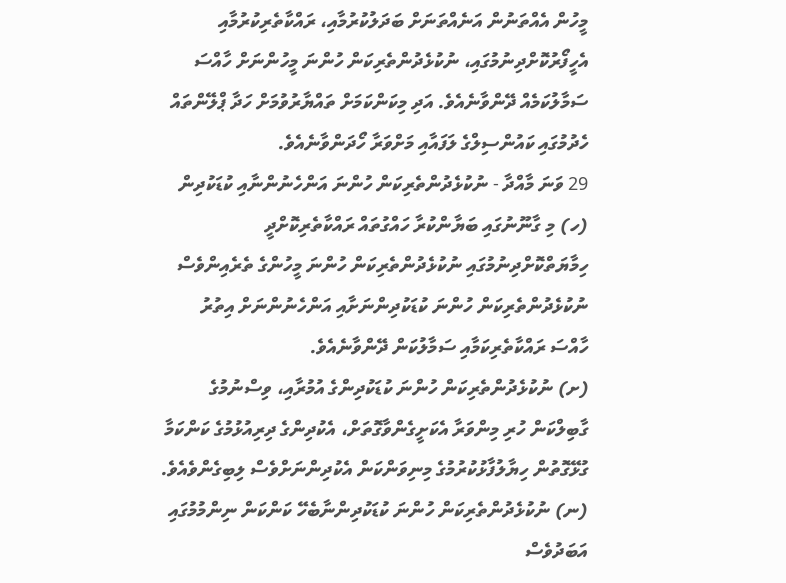މީހުން އެއްތަނުން އަނެއްތަނަށް ބަދަލުކުރުމާއި، ރައްކާތެރިކުރުމާއި އެހީފޯރުކޮށްދިނުމުގައި، ނުކުޅެދުންތެރިކަން ހުންނަ މީހުންނަށް ހާއްސަ ސަމާލުކަމެއް ދޭންވާނެއެވެ. އަދި މިކަންކަމަށް ތައްޔާރުވުމަށް ހަދާ ޕްލޭންތައް ހެދުމުގައި ކައުންސިލްގެ ލަފައާއި މަށްވަރާ ހޯދަންވާނެއެވެ.
29 ވަނަ މާއްދާ - ނުކުޅެދުންތެރިކަން ހުންނަ އަންހެނުންނާއި ކުޑަކުދިން
(ހ) މި ގާނޫނުގައި ބަޔާންކުރާ ހައްގުތައް ރައްކާތެރިކޮށްދީ ހިމާޔަތްކޮށްދިނުމުގައި ނުކުޅެދުންތެރިކަން ހުންނަ މީހުންގެ ތެރެއިންވެސް ނުކުޅެދުންތެރިކަން ހުންނަ ކުޑަކުދިންނަށާއި އަންހެނުންނަށް އިތުރު ހާއްސަ ރައްކާތެރިކަމާއި ސަމާލުކަން ދޭންވާނެއެވެ.
(ށ) ނުކުޅެދުންތެރިކަން ހުންނަ ކުޑަކުދިންގެ އުމުރާއި، ވިސްނުމުގެ ގާބިލްކަން ހުރި މިންވަރާ އެކަށީގެންވާގޮތަށް، އެކުދިންގެ ދިރިއުޅުމުގެ ކަންކަމާ ގުޅޭގޮތުން ހިޔާލުފާޅުކުރުމުގެ މިނިވަންކަން އެކުދިންނަށްވެސް ލިބިގެންވެއެވެ.
(ނ) ނުކުޅެދުންތެރިކަން ހުންނަ ކުޑަކުދިންނާބެހޭ ކަންކަން ނިންމުމުގައި އަބަދުވެސް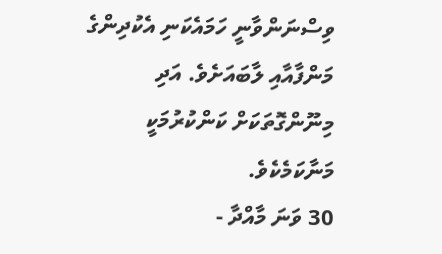ވިސްނަންވާނީ ހަމައެކަނި އެކުދިންގެ މަންފާއާއި ލާބައަށެވެ. އަދި މިނޫންގޮތަކަށް ކަންކުރުމަކީ މަނާކަމެކެވެ.
30 ވަނަ މާއްދާ -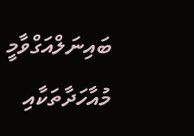ބައިނަލްއަގްވާމީ މުއާހަދާތަކާއި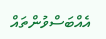އެއްބަސްވުންތައް